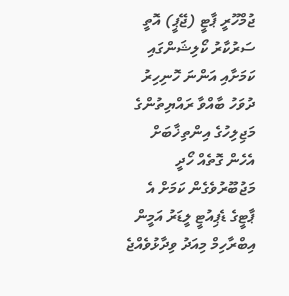ޖުމްހޫރީ ޕާޓީ (ޖޭޕީ) އޮތީ ސަރުކާރު ކޯލިޝަންގައި ކަމަށާއި އަންނަ ހޮނިހިރު ދުވަހު ބާއްވާ ރައްޔިތުންގެ މަޖިލިހުގެ އިންތިޚާބަށް އެހެން ގޮތެއް ހޯދީ މަޖުބޫރުވެގެން ކަމަށް އެ ޕާޓީގެ ޑެޕިއުޓީ ލީޑަރު އަމީން އިބްރާހިމް މިއަދު ވިދާޅުވެއްޖެ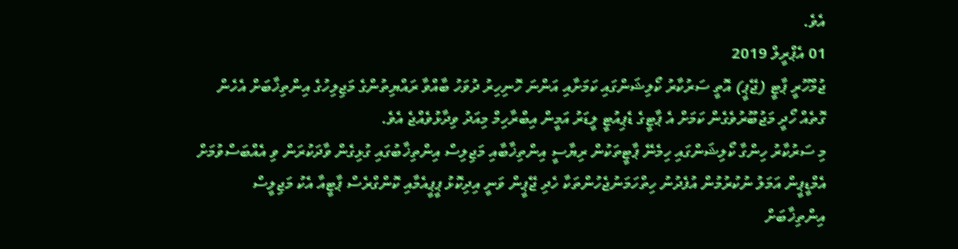އެވެ.
01 އެޕްރީލް 2019
ޖުމްހޫރީ ޕާޓީ (ޖޭޕީ) އޮތީ ސަރުކާރު ކޯލިޝަންގައި ކަމަށާއި އަންނަ ހޮނިހިރު ދުވަހު ބާއްވާ ރައްޔިތުންގެ މަޖިލިހުގެ އިންތިޚާބަށް އެހެން ގޮތެއް ހޯދީ މަޖުބޫރުވެގެން ކަމަށް އެ ޕާޓީގެ ޑެޕިއުޓީ ލީޑަރު އަމީން އިބްރާހިމް މިއަދު ވިދާޅުވެއްޖެ އެވެ.
މި ސަރުކާރު ހިންގާ ކޯލިޝަންގައި ހިމެނޭ ޕާޓީތަކުން ރިޔާސީ އިންތިޚާބާއި މަޖިލިސް އިންތިޚާބުގައި ގުޅިގެން ވާދަކުރަން ވި އެއްބަސްވުމަށް އެމްޑީޕީން އަމަލު ނުކުރުމުން އުފެދުނު ހިތްހަމަނުޖެހުންތަކާ ހެދި ޖޭޕީން ވަނީ އިދިކޮޅު ޕީޕީއެމާއި ކޮންގްރެސް ޕާޓީއާ އެކު މަޖިލީސް އިންތިޚާބަށް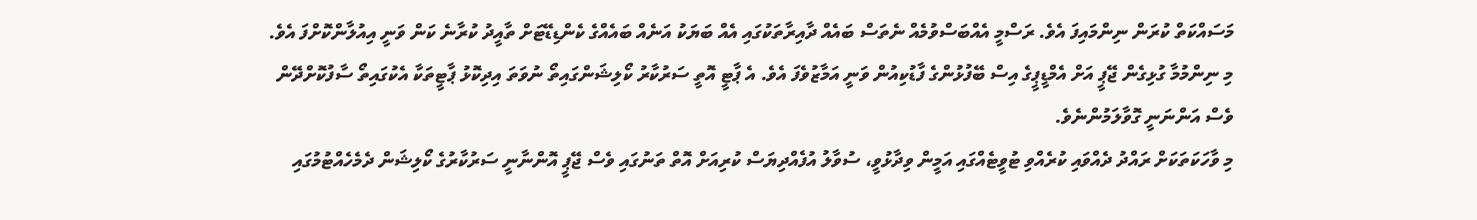މަސައްކަތް ކުރަން ނިންމައިފަ އެވެ. ރަސްމީ އެއްބަސްވުމެއް ނެތަސް ބައެއް ދާއިރާތަކުގައި އެއް ބަޔަކު އަނެއް ބައެއްގެ ކެންޑިޑޭޓަށް ތާއީދު ކުރާނެ ކަން ވަނީ އިއުލާންކޮށްފަ އެވެ.
މި ނިންމުމާ ގުޅިގެން ޖޭޕީ އަށް އެމްޑީޕީގެ އިސް ބޭފުޅުންގެ ފާޑުކިއުން ވަނީ އަމާޒުވެފަ އެވެ. އެ ޕާޓީ އޮތީ ސަރުކާރު ކޯލިޝަންގައިތޯ ނުވަތަ އިދިކޮޅު ޕާޓީތަކާ އެކުގައިތޯ ސާފުކޮށްދޭން ވެސް އަންނަނީ ގޮވާލަމުންނެވެ.
މި ވާހަކަތަކަށް ރައްދު ދެއްވައި ކުރެއްވި ޓުވީޓެއްގައި އަމީން ވިދާޅުވީ، ސުވާލު އުފެއްދިޔަސް ކުރިއަށް އޮތް ތަނުގައި ވެސް ޖޭޕީ އޮންނާނީ ސަރުކާރުގެ ކޯލިޝަން ދެމެހެއްޓުމުގައި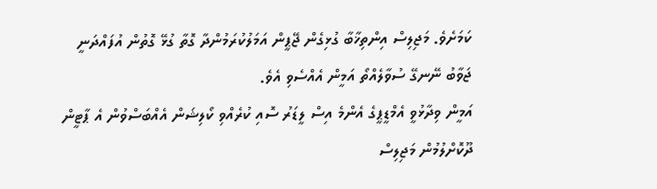ކަމަށެވެ. މަޖިލިސް އިންތިޚާބާ ގުޅިގެން ޖޭޕީން އަމަލުކުރަމުންދާ ގޮތާ ގުޅޭ ގޮތުން އުފައްދަނީ ޖަވާބު ނޭނގޭ ސުވާލެއްތޯ އަމީން އެއްސެވި އެވެ.
އަމީން ވިދާޅުވީ އެމްޑީޕީގެ އެންމެ އިސް ލީޑަރު ސޮއި ކުރެއްވި ކޯލިޝަން އެއްބަސްވުން އެ ޕާޓީން ދޫކޮށްލުމުން މަޖިލިސް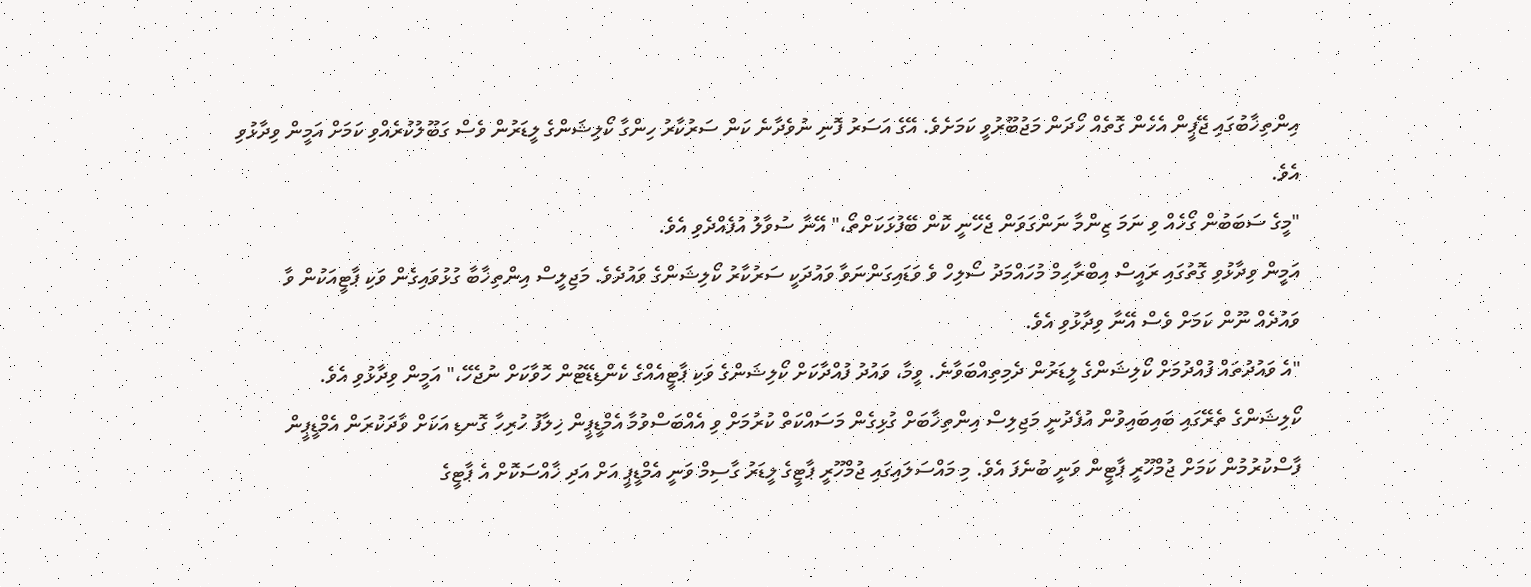އިންތިޚާބުގައި ޖޭޕީން އެހެން ގޮތެއް ހޯދަން މަޖުބޫރުވީ ކަމަށެވެ. އޭގެ އަސަރު ފޮނި ނުވެދާނެ ކަން ސަރުކާރު ހިންގާ ކޯލިޝަންގެ ލީޑަރުން ވެސް ގަބޫލުކުރެއްވި ކަމަށް އަމީން ވިދާޅުވި އެވެ.
"މީގެ ސަބަބުން ގޯހެއް ވި ނަމަ ޒިންމާ ނަންގަވަން ޖެހޭނީ ކޮން ބޭފުޅަކަށްތޯ،" އޭނާ ސުވާލު އުފެއްދެވި އެވެ.
އަމީން ވިދާޅުވި ގޮތުގައި ރައީސް އިބްރާހިމް މުހައްމަދު ސޯލިހް ވެ ވަޑައިގަންނަވާ ވައުދަކީ ސަރުކާރު ކޯލިޝަންގެ ވައުދެވެ. މަޖިލީސް އިންތިޚާބާ ގުޅުވައިގެން ވަކި ޕާޓީއަކުން ވާ ވައުދެއް ނޫން ކަމަށް ވެސް އޭނާ ވިދާޅުވި އެވެ.
"އެ ވައުދުތައް ފުއްދުމަށް ކޯލިޝަންގެ ލީޑަރުން ދެމިތިއްބަވާނެ. ވީމާ، ވައުދު ފުއްދާކަށް ކޯލިޝަންގެ ވަކި ޕާޓީއެއްގެ ކެންޑިޑޭޓުން ހޮވާކަށް ނުޖެހޭ،" އަމީން ވިދާޅުވި އެވެ.
ކޯލިޝަންގެ ތެރޭގައި ބައިބައިވުން އުފެދުނީ މަޖިލިސް އިންތިޚާބަށް ގުޅިގެން މަސައްކަތް ކުރުމަށް ވި އެއްބަސްވުމާ އެމްޑީޕީން ޚިލާފު ހުރިހާ ގޮނޑި އަކަށް ވާދަކުރަން އެމްޑީޕީން ފާސްކުރުމުން ކަމަށް ޖުމްހޫރީ ޕާޓީން ވަނީ ބުނެފަ އެވެ. މި މައްސަލައިގައި ޖުމްހޫރީ ޕާޓީގެ ލީޑަރު ގާސިމް ވަނީ އެމްޑީޕީ އަށް އަދި ޚާއްސަކޮށް އެ ޕާޓީގެ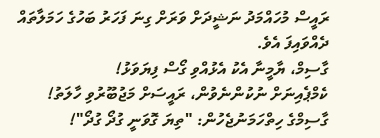ރައީސް މުހައްމަދު ނަޝީދަށް ވަރަށް ގިނަ ފަހަރު ބަހުގެ ހަމަލާތައް ދެއްވައިފަ އެވެ.
ގާސިމް، ޔާމީނާ އެކު އެޅުއްވި ގޯސް ފިޔަވަޅު!
ކެމްޕެއިނަށް ނުކުންނެވުން، ރައީސަށް މަޖުބޫރުވި ހާލަތު!
ގާސިމްގެ ހިތްހަމަނުޖެހުން: "ތިޔަ ގޮވަނީ ގުދޯ ގުދޯ"!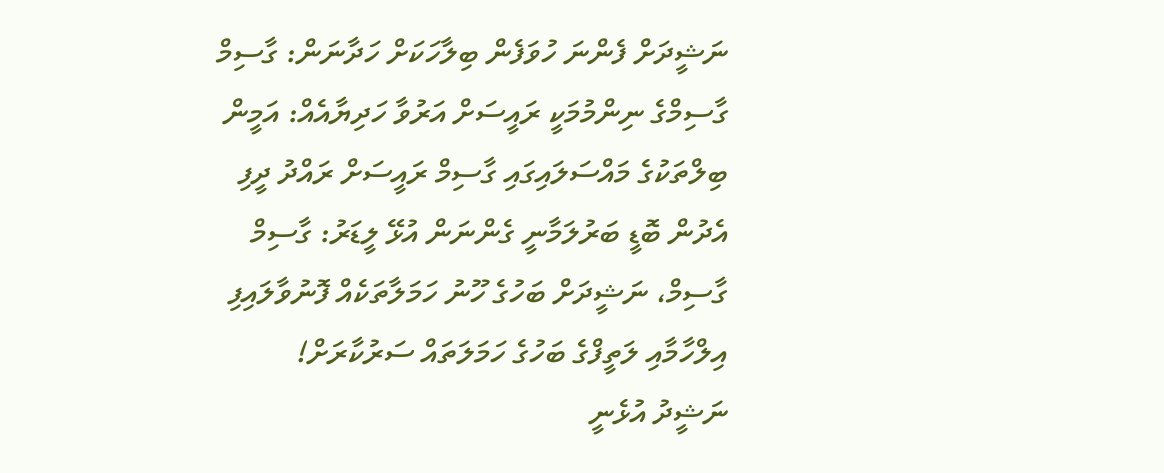ނަޝީދަށް ފެންނަ ހުވަފެން ބިލާހަކަށް ހަދާނަން: ގާސިމް
ގާސިމްގެ ނިންމުމަކީ ރައީސަށް އަރުވާ ހަދިޔާއެއް: އަމީން
ބިލްތަކުގެ މައްސަލައިގައި ގާސިމް ރައީސަށް ރައްދު ދީފި
އެދުން ބޮޑީ ބަރުލަމާނީ ގެންނަން އުޅޭ ލީޑަރު: ގާސިމް
ގާސިމް، ނަޝީދަށް ބަހުގެ ހޫނު ހަމަލާތަކެއް ފޮނުވާލައިފި
އިލްހާމާއި ލަތީފްގެ ބަހުގެ ހަމަލަތައް ސަރުކާރަށް!
ނަޝީދު އުޅެނީ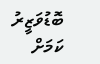ބޮޑުވަޒީރު ކަމަށް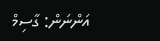އަންނަން: ގާސިމް